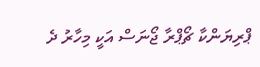ޕްރިޔަންކާ ޗޯޕްރާ ޖޯނަސް އަކީ މިހާރު ދެ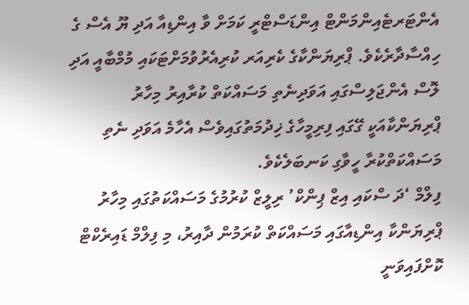އެންޓަރޓެއިންމަންޓް އިންޑަސްޓްރީ ކަމަށް ވާ އިންޑިއާ އަދި ޔޫ އެސް ގެ ހިއްސާދާރެކެވެ. ޕްރިޔަންކާގެ ކެރިއަރ ކުރިއެރުވުމަށްޓަކައި މުމްބާއީ އަދި ލޮސް އެންޖަލިސްގައި އަވަދިނެތި މަސައްކަތް ކުރާއިރު މިހާރު ޕްރިޔަންކާއަކީ ގޭގައި ފިރިމީހާގެ ޚިދުމަތުގައިވެސް އެހާމެ އަވަދި ނެތި މަސައްކަތްކުރާ ހީވާގި ކަނބަލެކެވެ.
ފިލްމް ‘ދަ ސްކައި އިޒް ޕިންކް’ ރިލީޒް ކުރުމުގެ މަސައްކަތުގައި މިހާރު ޕްރިޔަންކާ އިންޑިއާގައި މަސައްކަތް ކުރަމުން ދާއިރު، މި ފިލްމް ޑައިރެކްޓް ކޮށްފައިވަނީ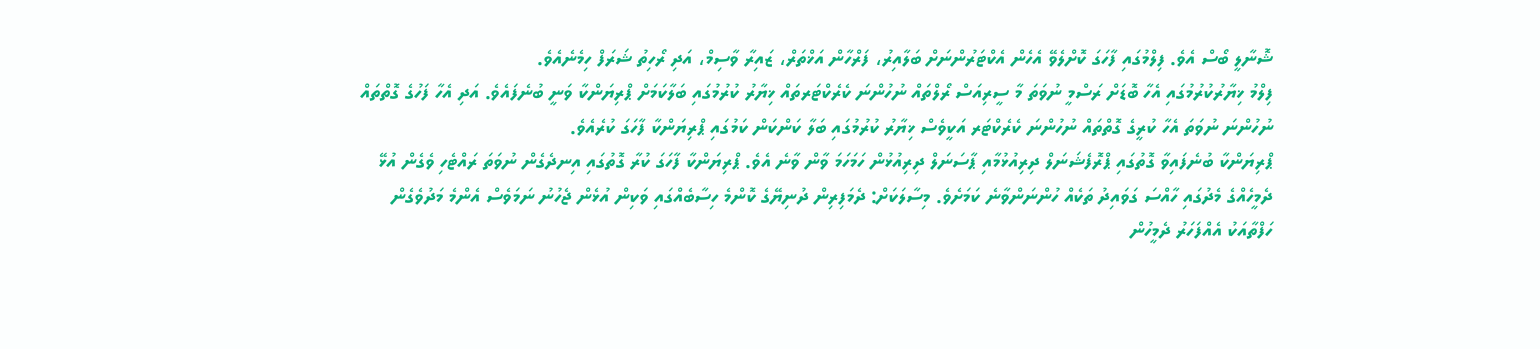ޝޮނާލީ ބޯސް އެވެ. ފިލްމުގައި ފާހަގަ ކޮށްލެވޭ އެހެން އެކްޓަރުންނަށް ބަލާއިރު، ފަރްހާން އަޚްތަރް، ޒައިރާ ވާސިމް، އަދި ރޯހިތު ޝަރަފް ހިމެނެއެވެ.
ފިލްމު ޚިޔާރުކުރުމުގައި އެހާ ބޮޑަށް ރަސްމީ ނުވަތަ މާ ސީރިއަސް ރޯލްތައް ނުހުންނަ ކެރެކްޓަރތައް ޚިޔާރު ކުރުމުގައި ބަލާކަމަށް ޕްރިޔަންކާ ވަނީ ބުނެފައެވެ. އަދި އެހާ ފަހުގެ ގޮތްތައް ނުހުންނަ ނުވަތަ އެހާ ކުރީގެ ގޮތްތައް ނުހުންނަ ކެރެކްޓަރ އަކީވެސް ޚިޔާރު ކުރުމުގައި ބަލާ ކަންކަން ކަމުގައި ޕްރިޔަންކާ ފާހަގަ ކުރެއެވެ.
ޕްރިޔަންކާ ބުނެފައިވާ ގޮތުގައި ޕްރޮފެޝަނަލް ދިރިއުޅުމާއި ޕާސަނަލް ދިރިއުޅުން ހަމަހަމަ ވާން ވާނެ އެވެ. ޕްރިޔަންކާ ފާހަގަ ކުރާ ގޮތުގައި އިނދެގެން ނުވަތަ ރައްޓެހި ވެގެން އުޅޭ ދެމީހެއްގެ މެދުގައި ހާއްސަ ގަވައިދު ތަކެއް ހުންނަންވާނެ ކަމަށެވެ. މިސާލަކަށް: ދެމަފިރިން ދުނިޔޭގެ ކޮންމެ ހިސާބެއްގައި ވަކިން އުޅެން ޖެހުނު ނަމަވެސް އެންމެ މަދުވެގެން ހަފްތާއަކު އެއްފަހަރު ދެމީހުން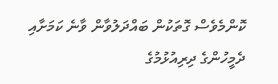ކޮންމެވެސް ގޮތަކުން ބައްދަލުވާން ވާނެ ކަމަށާއި ދެމީހުންގެ ދިރިއުޅުމުގެ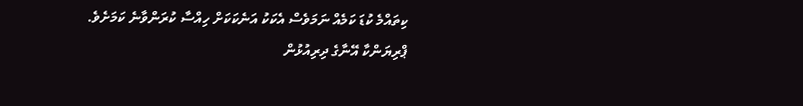ކިތައްމެ ކުޑަ ކަމެއް ނަމަވެސް އެކަކު އަނެކަކަށް ހިއްސާ ކުރަންވާނެ ކަމަށެވެ.
ޕްރިޔަންކާ އޭނާގެ ދިރިއުޅުން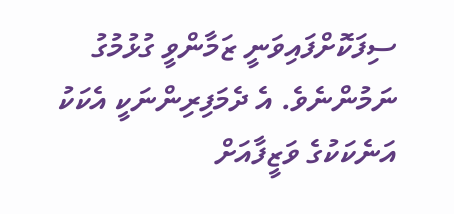ސިފަކޮށްފައިވަނީ ޒަމާންވީ ގުޅުމުގު ނަމުންނެވެ. އެ ދެމަފިރިންނަކީ އެކަކު އަނެކަކުގެ ވަޒީފާއަށް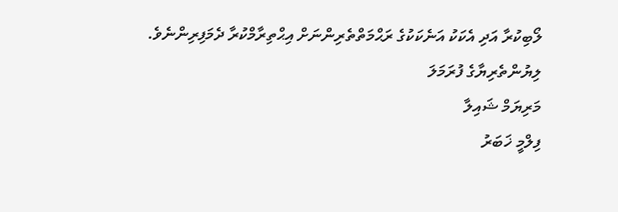ލޯބިކުރާ އަދި އެކަކު އަނެކަކުގެ ރަޙްމަތްތެރިންނަށް އިޙްތިރާމްކުރާ ދެމަފިރިންނެވެ.
ލިޔުންތެރިޔާގެ ފުރަމަލަ
މަރިޔަމް ޝައިލާ
ފިލްމީ ޚަބަރު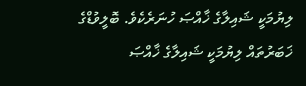ލިޔުމަކީ ޝައިލާގެ ޚާއްޞަ ހުނަރެކެވެ. ބޮލީވުޑްގެ ޚަބަރުތައް ލިޔުމަކީ ޝައިލާގެ ޚާއްޞަ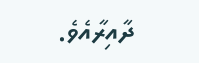ދާއިރާއެވެ.